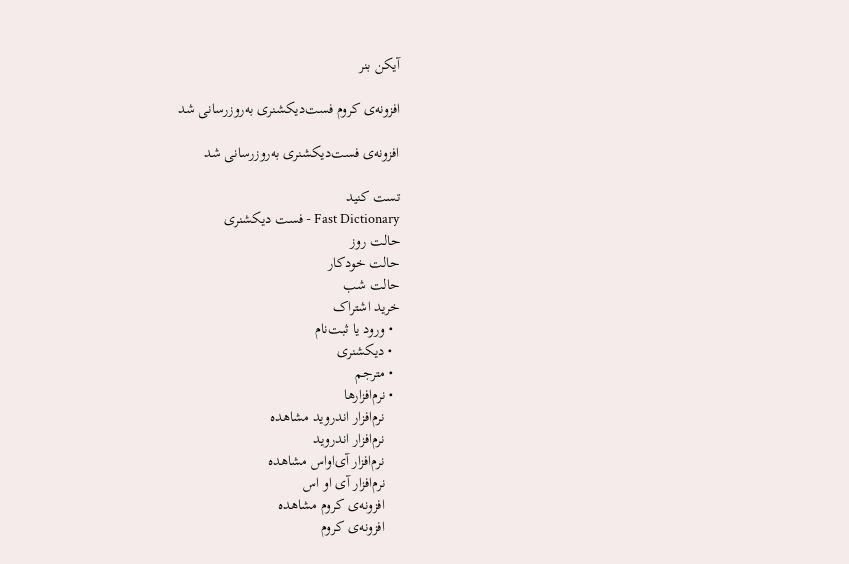آیکن بنر

افزونه‌ی کروم فست‌دیکشنری به‌روزرسانی شد

افزونه‌ی فست‌دیکشنری به‌روزرسانی شد

تست کنید
Fast Dictionary - فست دیکشنری
حالت روز
حالت خودکار
حالت شب
خرید اشتراک
  • ورود یا ثبت‌نام
  • دیکشنری
  • مترجم
  • نرم‌افزار‌ها
    نرم‌افزار اندروید مشاهده
    نرم‌افزار اندروید
    نرم‌افزار آی‌او‌اس مشاهده
    نرم‌افزار آی او اس
    افزونه‌ی کروم مشاهده
    افزونه‌ی کروم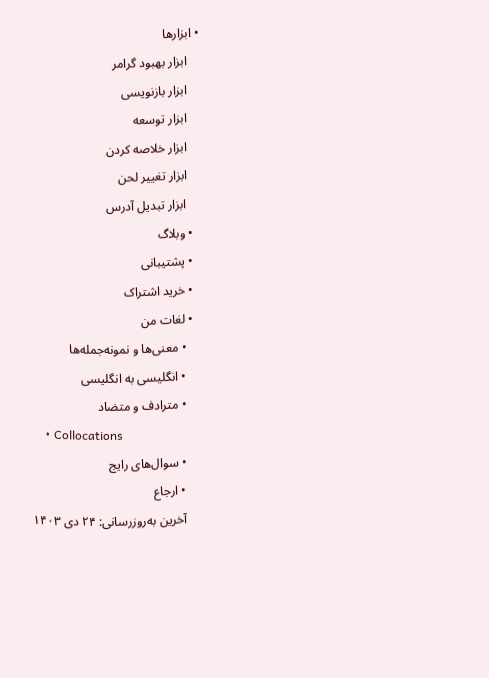• ابزارها
    ابزار بهبود گرامر
    ابزار بازنویسی
    ابزار توسعه
    ابزار خلاصه کردن
    ابزار تغییر لحن
    ابزار تبدیل آدرس
  • وبلاگ
  • پشتیبانی
  • خرید اشتراک
  • لغات من
    • معنی‌ها و نمونه‌جمله‌ها
    • انگلیسی به انگلیسی
    • مترادف و متضاد
    • Collocations
    • سوال‌های رایج
    • ارجاع
    آخرین به‌روزرسانی: ۲۴ دی ۱۴۰۳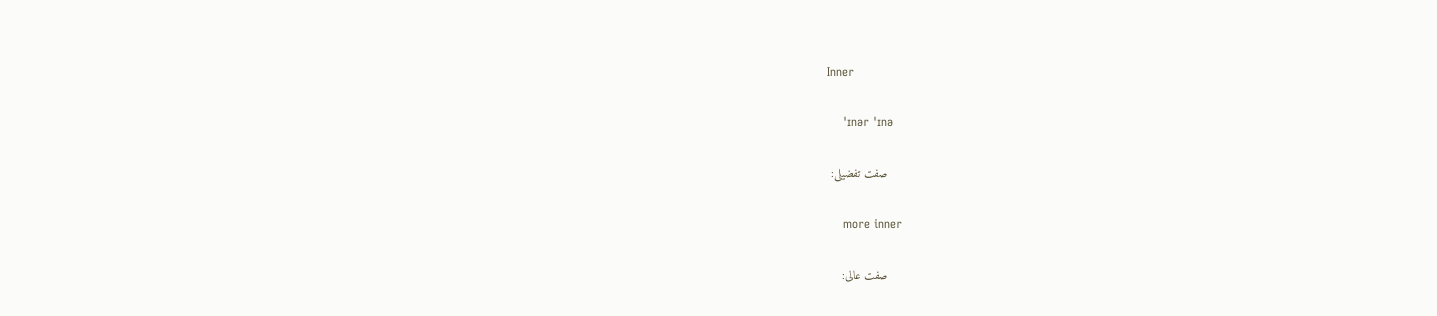Inner

    ˈɪnər ˈɪnə

    صفت تفضیلی:

    more inner

    صفت عالی: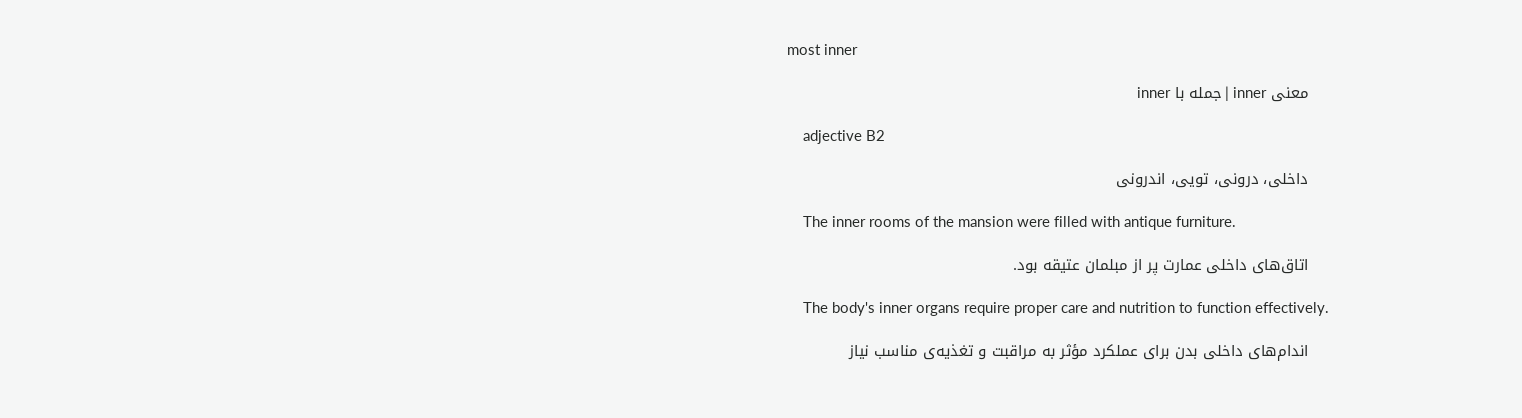most inner

    معنی inner | جمله با inner

    adjective B2

    داخلی، درونی، تویی، اندرونی

    The inner rooms of the mansion were filled with antique furniture.

    اتاق‌های داخلی عمارت پر از مبلمان عتیقه بود.

    The body's inner organs require proper care and nutrition to function effectively.

    اندام‌های داخلی بدن برای عملکرد مؤثر به مراقبت و تغذیه‌ی مناسب نیاز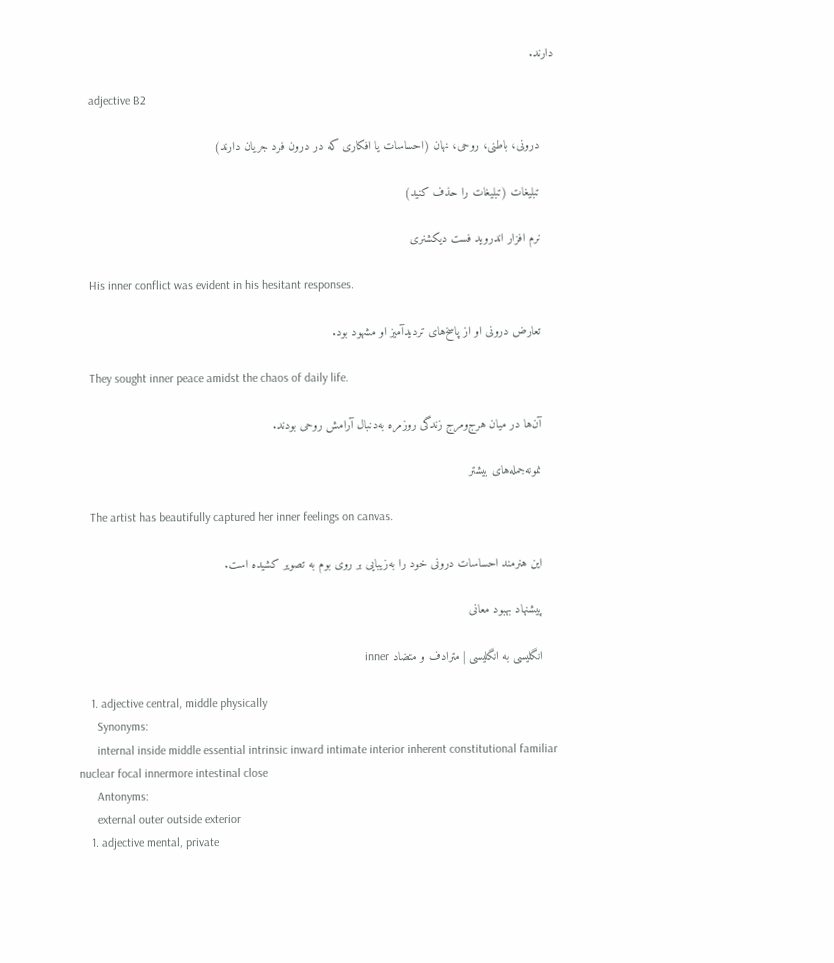دارند.

    adjective B2

    درونی، باطنی، روحی، نهان (احساسات یا افکاری که در درون فرد جریان دارند)

    تبلیغات (تبلیغات را حذف کنید)

    نرم افزار اندروید فست دیکشنری

    His inner conflict was evident in his hesitant responses.

    تعارض درونی او از پاسخ‌های تردیدآمیز او مشهود بود.

    They sought inner peace amidst the chaos of daily life.

    آن‌ها در میان هرج‌و‌مرج زندگی روزمره به‌دنبال آرامش روحی بودند.

    نمونه‌جمله‌های بیشتر

    The artist has beautifully captured her inner feelings on canvas.

    این هنرمند احساسات درونی خود را به‌زیبایی بر روی بوم به تصویر کشیده است.

    پیشنهاد بهبود معانی

    انگلیسی به انگلیسی | مترادف و متضاد inner

    1. adjective central, middle physically
      Synonyms:
      internal inside middle essential intrinsic inward intimate interior inherent constitutional familiar nuclear focal innermore intestinal close
      Antonyms:
      external outer outside exterior
    1. adjective mental, private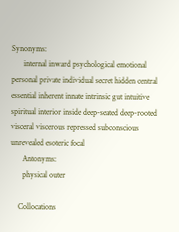Synonyms:
      internal inward psychological emotional personal private individual secret hidden central essential inherent innate intrinsic gut intuitive spiritual interior inside deep-seated deep-rooted visceral viscerous repressed subconscious unrevealed esoteric focal
      Antonyms:
      physical outer

    Collocations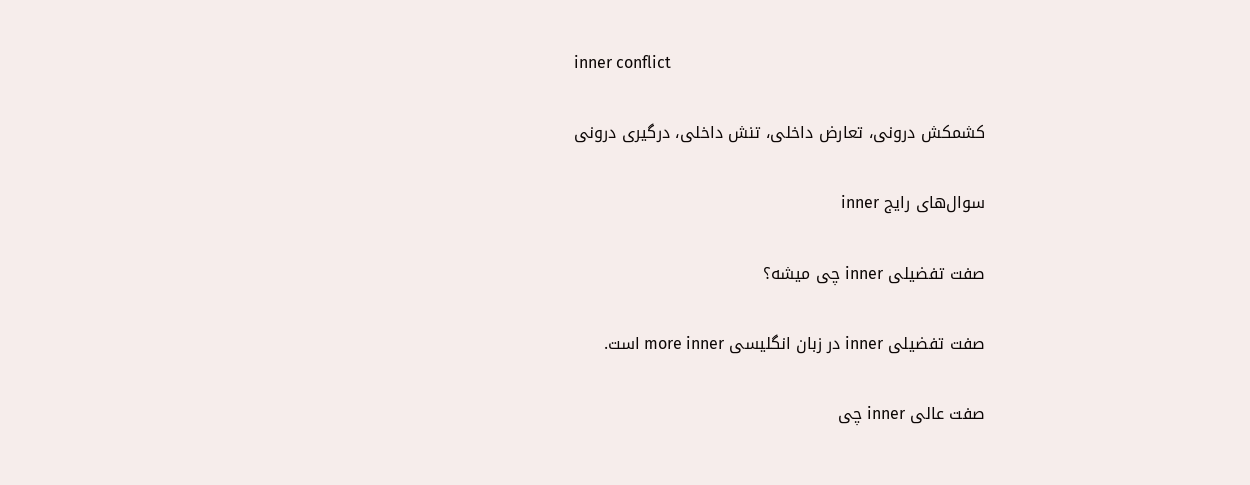inner conflict

    کشمکش درونی، تعارض داخلی، تنش داخلی، درگیری درونی

    سوال‌های رایج inner

    صفت تفضیلی inner چی میشه؟

    صفت تفضیلی inner در زبان انگلیسی more inner است.

    صفت عالی inner چی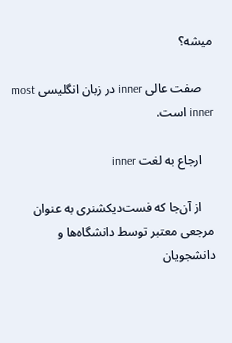میشه؟

    صفت عالی inner در زبان انگلیسی most inner است.

    ارجاع به لغت inner

    از آن‌جا که فست‌دیکشنری به عنوان مرجعی معتبر توسط دانشگاه‌ها و دانشجویان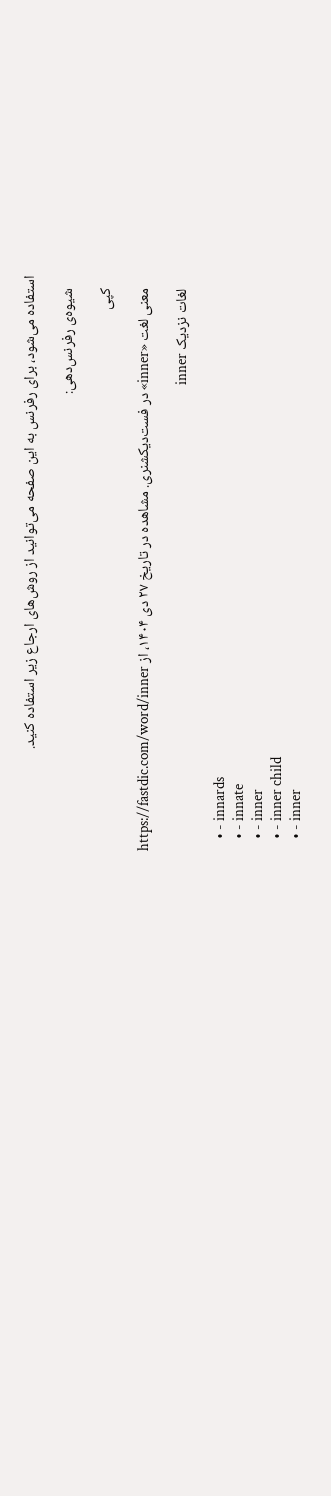استفاده می‌شود، برای رفرنس به این صفحه می‌توانید از روش‌های ارجاع زیر استفاده کنید.

    شیوه‌ی رفرنس‌دهی:

    کپی

    معنی لغت «inner» در فست‌دیکشنری. مشاهده در تاریخ ۲۷ دی ۱۴۰۴، از https://fastdic.com/word/inner

    لغات نزدیک inner

    • - innards
    • - innate
    • - inner
    • - inner child
    • - inner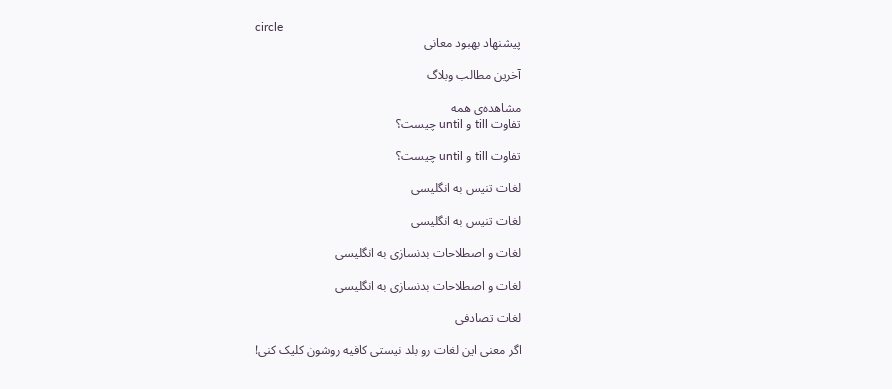circle
    پیشنهاد بهبود معانی

    آخرین مطالب وبلاگ

    مشاهده‌ی همه
    تفاوت till و until چیست؟

    تفاوت till و until چیست؟

    لغات تنیس به انگلیسی

    لغات تنیس به انگلیسی

    لغات و اصطلاحات بدنسازی به انگلیسی

    لغات و اصطلاحات بدنسازی به انگلیسی

    لغات تصادفی

    اگر معنی این لغات رو بلد نیستی کافیه روشون کلیک کنی!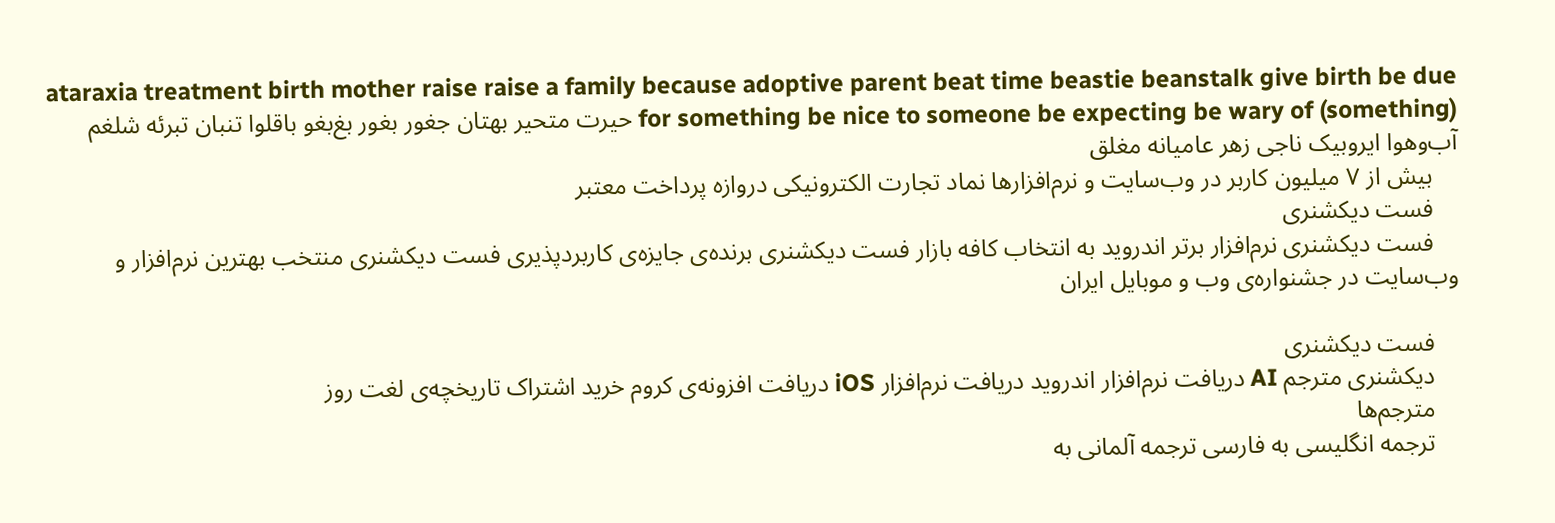ataraxia treatment birth mother raise raise a family because adoptive parent beat time beastie beanstalk give birth be due for something be nice to someone be expecting be wary of (something) حیرت متحیر بهتان جغور بغور بغ‌بغو باقلوا تنبان تبرئه شلغم آب‌وهوا ایروبیک ناجی زهر عامیانه مغلق
    بیش از ۷ میلیون کاربر در وب‌سایت و نرم‌افزارها نماد تجارت الکترونیکی دروازه پرداخت معتبر
    فست دیکشنری
    فست دیکشنری نرم‌افزار برتر اندروید به انتخاب کافه بازار فست دیکشنری برنده‌ی جایزه‌ی کاربرد‌پذیری فست دیکشنری منتخب بهترین نرم‌افزار و وب‌سایت در جشنواره‌ی وب و موبایل ایران

    فست دیکشنری
    دیکشنری مترجم AI دریافت نرم‌افزار اندروید دریافت نرم‌افزار iOS دریافت افزونه‌ی کروم خرید اشتراک تاریخچه‌ی لغت روز
    مترجم‌ها
    ترجمه انگلیسی به فارسی ترجمه آلمانی به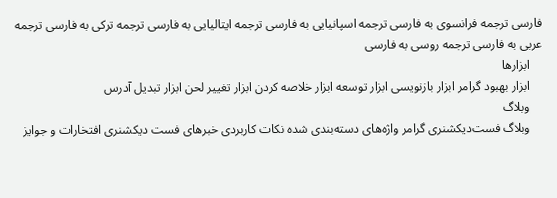فارسی ترجمه فرانسوی به فارسی ترجمه اسپانیایی به فارسی ترجمه ایتالیایی به فارسی ترجمه ترکی به فارسی ترجمه عربی به فارسی ترجمه روسی به فارسی
    ابزارها
    ابزار بهبود گرامر ابزار بازنویسی ابزار توسعه ابزار خلاصه کردن ابزار تغییر لحن ابزار تبدیل آدرس
    وبلاگ
    وبلاگ فست‌دیکشنری گرامر واژه‌های دسته‌بندی شده نکات کاربردی خبرهای فست دیکشنری افتخارات و جوایز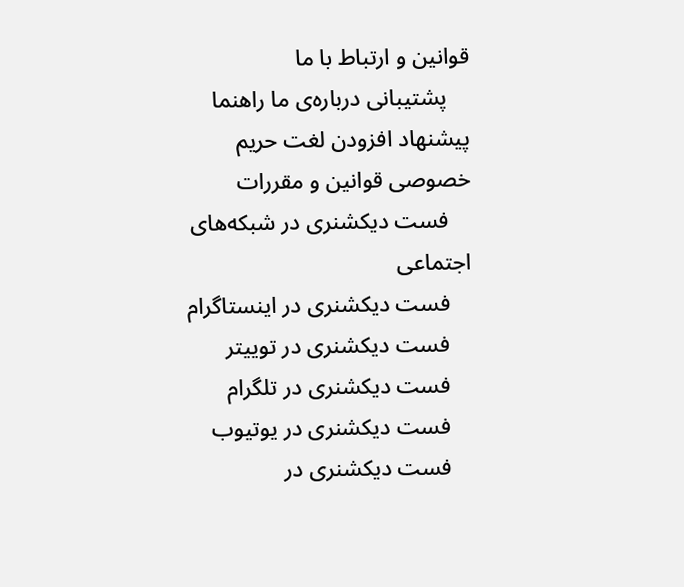قوانین و ارتباط با ما
    پشتیبانی درباره‌ی ما راهنما پیشنهاد افزودن لغت حریم خصوصی قوانین و مقررات
    فست دیکشنری در شبکه‌های اجتماعی
    فست دیکشنری در اینستاگرام
    فست دیکشنری در توییتر
    فست دیکشنری در تلگرام
    فست دیکشنری در یوتیوب
    فست دیکشنری در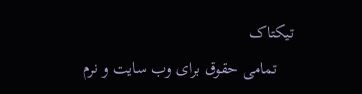تیکتاک
    تمامی حقوق برای وب سایت و نرم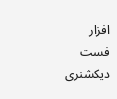افزار فست دیکشنری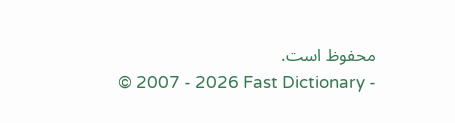محفوظ است.
    © 2007 - 2026 Fast Dictionary -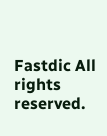Fastdic All rights reserved.